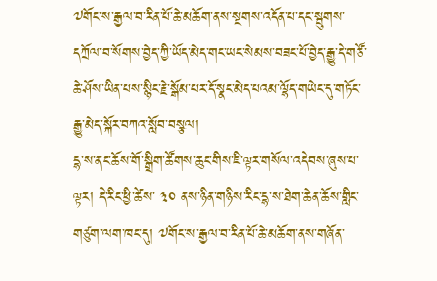༧གོང་ས་རྒྱལ་བ་རིན་པོ་ཆེ་མཆོག་ནས་སྔགས་འདོན་པ་དང་སྦུགས་དཀྲོལ་བ་སོགས་བྱེད་ཀྱི་ཡོད་མེད་གང་ཡང་སེམས་བཟང་པོ་བྱེད་རྒྱུ་དེ་གཙོ་ཆེ་ཤོས་ཡིན་པས་སྙིང་རྗེ་སྒོམ་པར་དོ་སྣང་མེད་པའམ་ལྷོད་གཡེང་དུ་གཏོང་རྒྱུ་མེད་སྐོར་བཀའ་སློབ་བསྩལ།
དྷ་ས་ནང་ཆོས་གོ་སྒྲིག་ཚོགས་ཆུང་གིས་ཇི་ལྟར་གསོལ་འདེབས་ཞུས་པ་ལྟར། དེ་རིང་ཕྱི་ཚེས་ ༣༠ ནས་ཉིན་གཉིས་རིང་དྷ་ས་ཐེག་ཆེན་ཆོས་གླིང་གཙུག་ལག་ཁང་དུ། ༧གོང་ས་རྒྱལ་བ་རིན་པོ་ཆེ་མཆོག་ནས་གཞོན་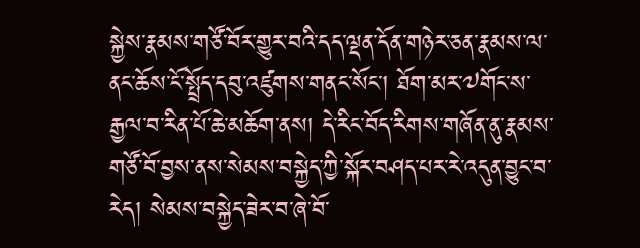སྐྱེས་རྣམས་གཙོ་བོར་གྱུར་བའི་དད་ལྡན་དོན་གཉེར་ཅན་རྣམས་ལ་ནང་ཆོས་ངོ་སྤྲོད་དབུ་འཛུགས་གནང་སོང་། ཐོག་མར་༧གོང་ས་རྒྱལ་བ་རིན་པོ་ཆེ་མཆོག་ནས། དེ་རིང་བོད་རིགས་གཞོན་ནུ་རྣམས་གཙོ་བོ་བྱས་ནས་སེམས་བསྐྱེད་ཀྱི་སྐོར་བཤད་པར་རེ་འདུན་བྱུང་བ་རེད། སེམས་བསྐྱེད་ཟེར་བ་ཞེ་བོ་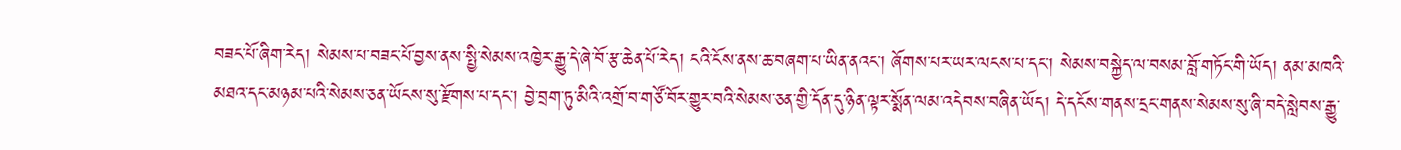བཟང་པོ་ཞིག་རེད། སེམས་པ་བཟང་པོ་བྱས་ནས་སྤྱི་སེམས་འཁྱེར་རྒྱུ་དེ་ཞེ་བོ་རྩ་ཆེན་པོ་རེད། ངའི་ངོས་ནས་ཆ་བཞག་པ་ཡིན་ནའང་། ཞོགས་པར་ཡར་ལངས་པ་དང་། སེམས་བསྐྱེད་ལ་བསམ་བློ་གཏོང་གི་ཡོད། ནམ་མཁའི་མཐའ་དང་མཉམ་པའི་སེམས་ཅན་ཡོངས་སུ་རྫོགས་པ་དང་། བྱེ་བྲག་ཏུ་མིའི་འགྲོ་བ་གཙོ་བོར་གྱུར་བའི་སེམས་ཅན་གྱི་དོན་དུ་ཉིན་ལྟར་སྨོན་ལམ་འདེབས་བཞིན་ཡོད། དེ་དངོས་གནས་དྲང་གནས་སེམས་སུ་ཞི་བདེ་སླེབས་རྒྱུ་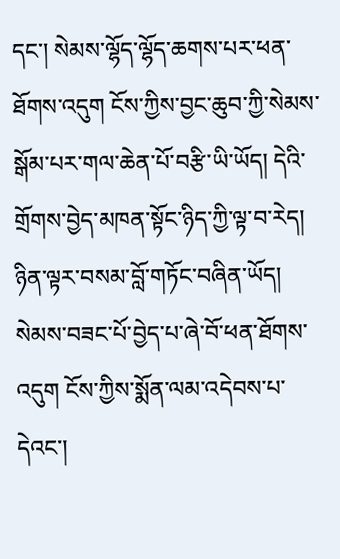དང་། སེམས་ལྷོད་ལྷོད་ཆགས་པར་ཕན་ཐོགས་འདུག ངོས་ཀྱིས་བྱང་ཆུབ་ཀྱི་སེམས་སྒོམ་པར་གལ་ཆེན་པོ་བརྩི་ཡི་ཡོད། དེའི་གྲོགས་བྱེད་མཁན་སྟོང་ཉིད་ཀྱི་ལྟ་བ་རེད། ཉིན་ལྟར་བསམ་བློ་གཏོང་བཞིན་ཡོད། སེམས་བཟང་པོ་བྱེད་པ་ཞེ་བོ་ཕན་ཐོགས་འདུག ངོས་ཀྱིས་སྨོན་ལམ་འདེབས་པ་དེའང་།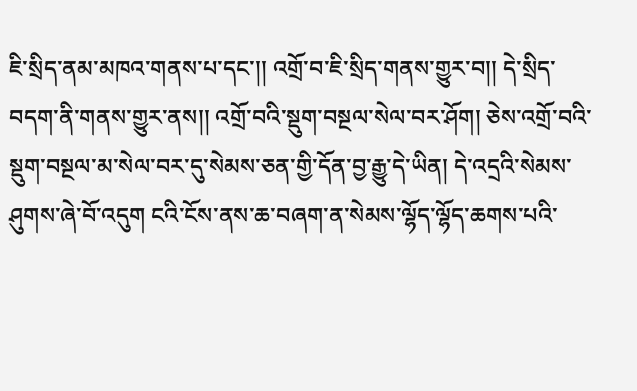ཇི་སྲིད་ནམ་མཁའ་གནས་པ་དང་།། འགྲོ་བ་ཇི་སྲིད་གནས་གྱུར་བ།། དེ་སྲིད་བདག་ནི་གནས་གྱུར་ནས།། འགྲོ་བའི་སྡུག་བསྔལ་སེལ་བར་ཤོག། ཅེས་འགྲོ་བའི་སྡུག་བསྔལ་མ་སེལ་བར་དུ་སེམས་ཅན་གྱི་དོན་བྱ་རྒྱུ་དེ་ཡིན། དེ་འདྲའི་སེམས་ཤུགས་ཞེ་བོ་འདུག ངའི་ངོས་ནས་ཆ་བཞག་ན་སེམས་ལྷོད་ལྷོད་ཆགས་པའི་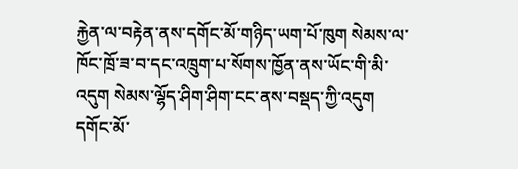རྐྱེན་ལ་བརྟེན་ནས་དགོང་མོ་གཉིད་ཡག་པོ་ཁུག སེམས་ལ་ཁོང་ཁྲོ་ཟ་བ་དང་འཁྲུག་པ་སོགས་ཁྱོན་ནས་ཡོང་གི་མི་འདུག སེམས་ལྷོད་ཤིག་ཤིག་ངང་ནས་བསྡད་ཀྱི་འདུག དགོང་མོ་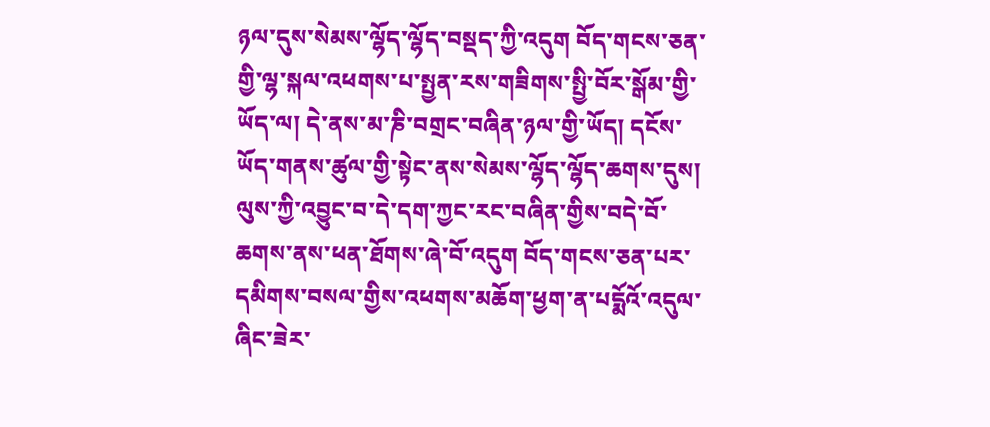ཉལ་དུས་སེམས་ལྷོད་ལྷོད་བསྡད་ཀྱི་འདུག བོད་གངས་ཅན་གྱི་ལྷ་སྐལ་འཕགས་པ་སྤྱན་རས་གཟིགས་སྤྱི་བོར་སྒོམ་གྱི་ཡོད་ལ། དེ་ནས་མ་ཎི་བགྲང་བཞིན་ཉལ་གྱི་ཡོད། དངོས་ཡོད་གནས་ཚུལ་གྱི་སྟེང་ནས་སེམས་ལྷོད་ལྷོད་ཆགས་དུས། ལུས་ཀྱི་འབྱུང་བ་དེ་དག་ཀྱང་རང་བཞིན་གྱིས་བདེ་བོ་ཆགས་ནས་ཕན་ཐོགས་ཞེ་བོ་འདུག བོད་གངས་ཅན་པར་དམིགས་བསལ་གྱིས་འཕགས་མཆོག་ཕྱག་ན་པདྨོའོ་འདུལ་ཞིང་ཟེར་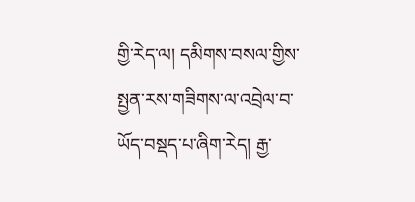གྱི་རེད་ལ། དམིགས་བསལ་གྱིས་སྤྱན་རས་གཟིགས་ལ་འབྲེལ་བ་ཡོད་བསྡད་པ་ཞིག་རེད། རྒྱ་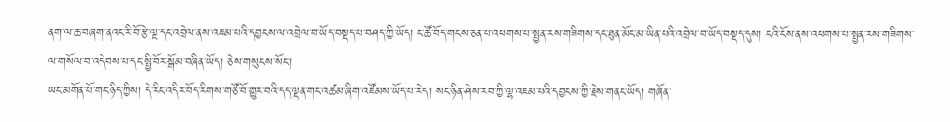ནག་ལ་ཆ་བཞག་ནའང་རི་བོ་རྩེ་ལྔ་དང་འབྲེལ་ནས་འཇམ་པའི་དབྱངས་ལ་འབྲེལ་བ་ཡོད་བསྡད་པ་བཤད་ཀྱི་ཡོད། ང་ཚོ་བོད་གངས་ཅན་པ་འཕགས་པ་སྤྱན་རས་གཟིགས་དང་ཐུན་མོང་མ་ཡིན་པའི་འབྲེལ་བ་ཡོད་བསྡད་དུས། ངའི་ངོས་ནས་འཕགས་པ་སྤྱན་རས་གཟིགས་ལ་གསོལ་བ་འདེབས་པ་དང་སྤྱི་བོར་སྒོམ་བཞིན་ཡོད། ཅེས་གསུངས་སོང་།
ཡང་མགོན་པོ་གང་ཉིད་ཀྱིས། དེ་རིང་འདིར་བོད་རིགས་གཙོ་བོ་གྱུར་བའི་དད་ལྡན་གང་འཚམ་ཞིག་འཛོམས་ཡོད་པ་རེད། སང་ཉིན་ཤེས་རབ་ཀྱི་ལྷ་འཇམ་པའི་དབྱངས་ཀྱི་རྗེས་གནང་ཡོད། གཞོན་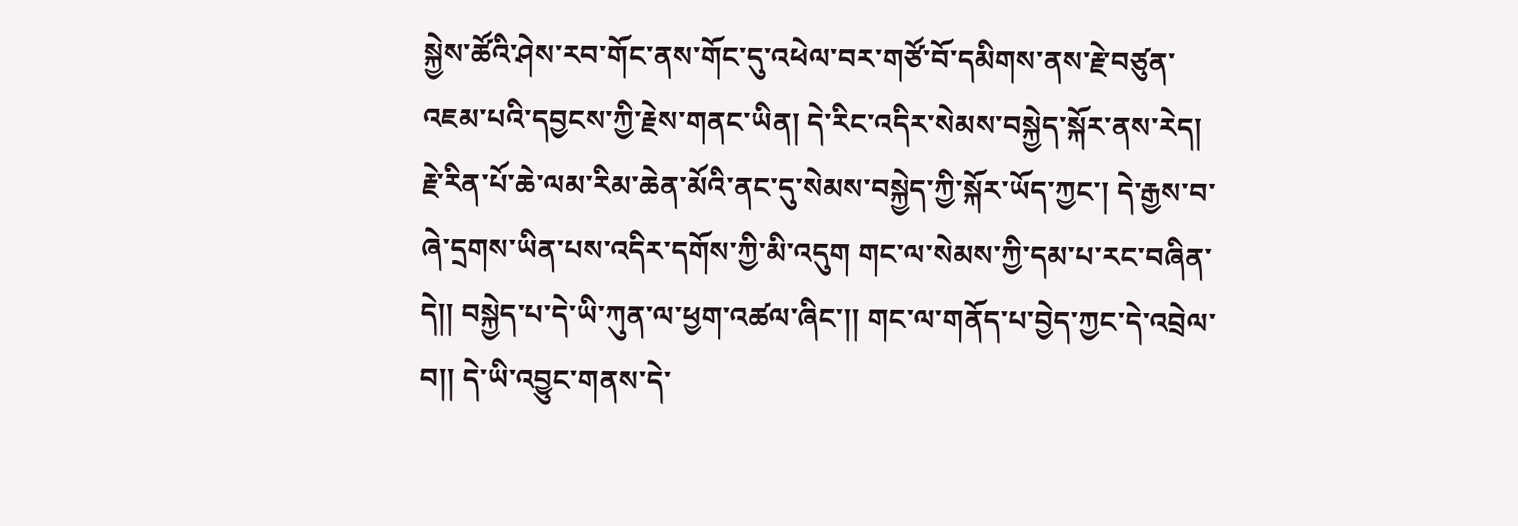སྐྱེས་ཚོའི་ཤེས་རབ་གོང་ནས་གོང་དུ་འཕེལ་བར་གཙོ་བོ་དམིགས་ནས་རྗེ་བཙུན་འཇམ་པའི་དབྱངས་ཀྱི་རྗེས་གནང་ཡིན། དེ་རིང་འདིར་སེམས་བསྐྱེད་སྐོར་ནས་རེད། རྗེ་རིན་པོ་ཆེ་ལམ་རིམ་ཆེན་མོའི་ནང་དུ་སེམས་བསྐྱེད་ཀྱི་སྐོར་ཡོད་ཀྱང་། དེ་རྒྱས་བ་ཞེ་དྲགས་ཡིན་པས་འདིར་དགོས་ཀྱི་མི་འདུག གང་ལ་སེམས་ཀྱི་དམ་པ་རང་བཞིན་དེ།། བསྐྱེད་པ་དེ་ཡི་ཀུན་ལ་ཕྱག་འཚལ་ཞིང་།། གང་ལ་གནོད་པ་བྱེད་ཀྱང་དེ་འབྲེལ་བ།། དེ་ཡི་འབྱུང་གནས་དེ་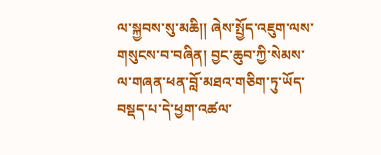ལ་སྐྱབས་སུ་མཆི།། ཞེས་སྤྱོད་འཇུག་ལས་གསུངས་བ་བཞིན། བྱང་ཆུབ་ཀྱི་སེམས་ལ་གཞན་ཕན་བློ་མཐའ་གཅིག་ཏུ་ཡོད་བསྡད་པ་དེ་ཕྱག་འཚལ་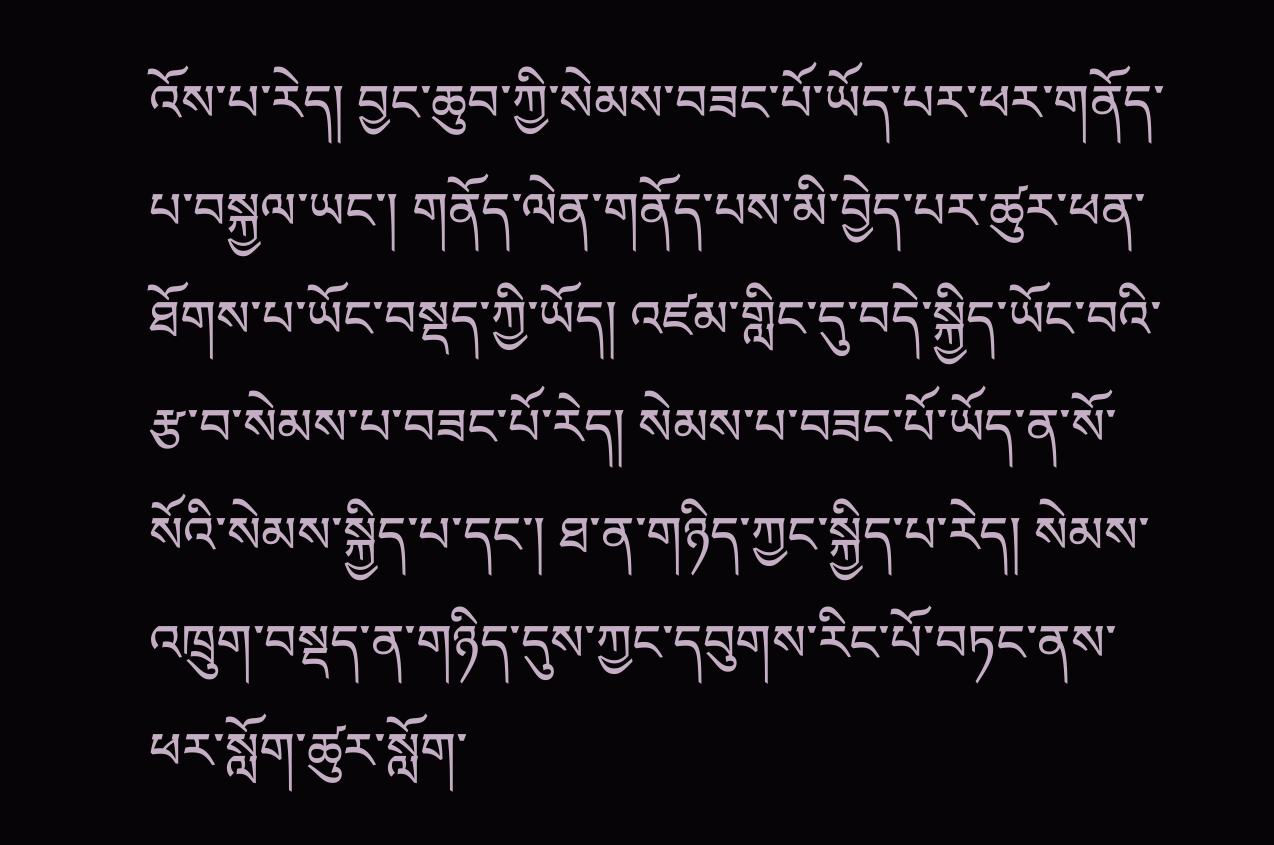འོས་པ་རེད། བྱང་ཆུབ་ཀྱི་སེམས་བཟང་པོ་ཡོད་པར་ཕར་གནོད་པ་བསྐྱལ་ཡང་། གནོད་ལེན་གནོད་པས་མི་བྱེད་པར་ཚུར་ཕན་ཐོགས་པ་ཡོང་བསྡད་ཀྱི་ཡོད། འཛམ་གླིང་དུ་བདེ་སྐྱིད་ཡོང་བའི་རྩ་བ་སེམས་པ་བཟང་པོ་རེད། སེམས་པ་བཟང་པོ་ཡོད་ན་སོ་སོའི་སེམས་སྐྱིད་པ་དང་། ཐ་ན་གཉིད་ཀྱང་སྐྱིད་པ་རེད། སེམས་འཁྲུག་བསྡད་ན་གཉིད་དུས་ཀྱང་དབུགས་རིང་པོ་བཏང་ནས་ཕར་སློག་ཚུར་སློག་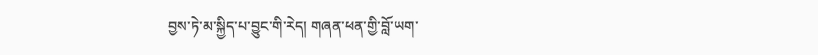བྱས་ཏེ་མ་སྐྱིད་པ་བྱུང་གི་རེད། གཞན་ཕན་གྱི་བློ་ཡག་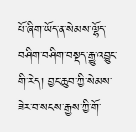པོ་ཞིག་ཡོད་ན་སེམས་ལྷོད་བཤིག་བཤིག་བསྡད་རྒྱུ་འབྱུང་གི་རེད། བྱང་ཆུབ་ཀྱི་སེམས་ཟེར་བ་སངས་རྒྱས་ཀྱི་གོ་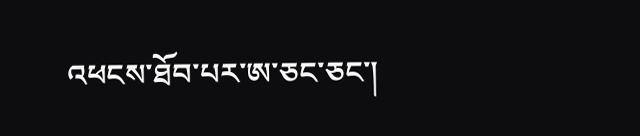འཕངས་ཐོབ་པར་ཨ་ཅང་ཅང་།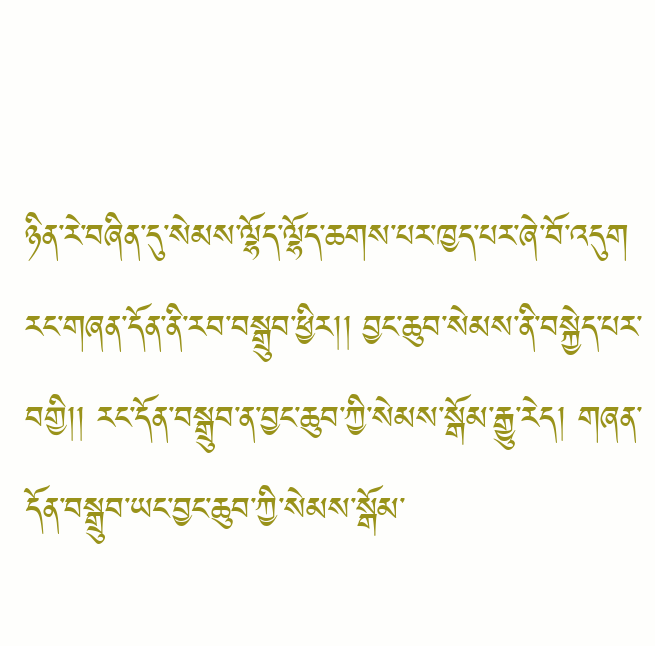ཉིན་རེ་བཞིན་དུ་སེམས་ལྷོད་ལྷོད་ཆགས་པར་ཁྱད་པར་ཞེ་བོ་འདུག རང་གཞན་དོན་ནི་རབ་བསྒྲུབ་ཕྱིར།། བྱང་ཆུབ་སེམས་ནི་བསྐྱེད་པར་བགྱི།། རང་དོན་བསྒྲུབ་ན་བྱང་ཆུབ་ཀྱི་སེམས་སྒོམ་རྒྱུ་རེད། གཞན་དོན་བསྒྲུབ་ཡང་བྱང་ཆུབ་ཀྱི་སེམས་སྒོམ་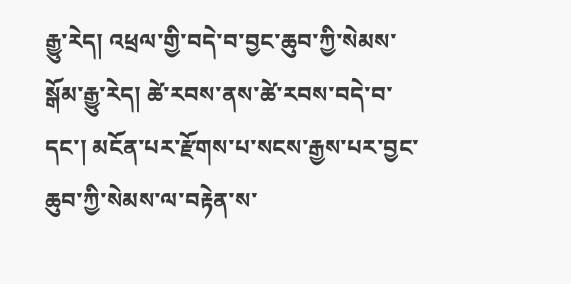རྒྱུ་རེད། འཕྲལ་གྱི་བདེ་བ་བྱང་ཆུབ་ཀྱི་སེམས་སྒོམ་རྒྱུ་རེད། ཚེ་རབས་ནས་ཚེ་རབས་བདེ་བ་དང་། མངོན་པར་རྫོགས་པ་སངས་རྒྱས་པར་བྱང་ཆུབ་ཀྱི་སེམས་ལ་བརྟེན་ས་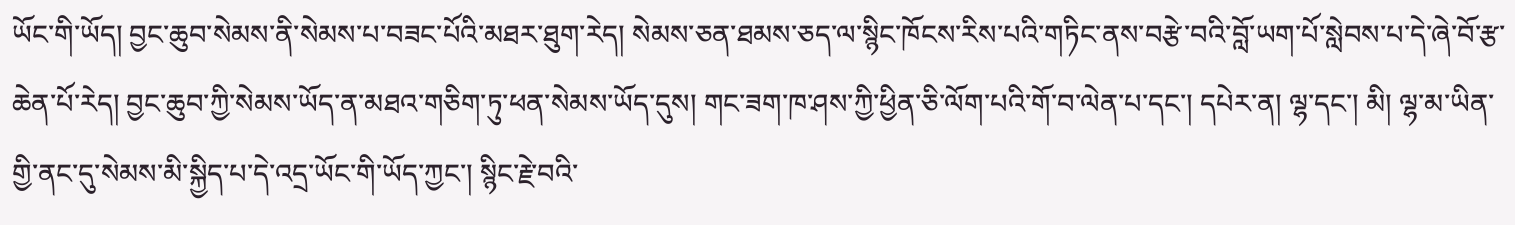ཡོང་གི་ཡོད། བྱང་ཆུབ་སེམས་ནི་སེམས་པ་བཟང་པོའི་མཐར་ཐུག་རེད། སེམས་ཅན་ཐམས་ཅད་ལ་སྙིང་ཁོངས་རིས་པའི་གཏིང་ནས་བརྩེ་བའི་བློ་ཡག་པོ་སླེབས་པ་དེ་ཞེ་བོ་རྩ་ཆེན་པོ་རེད། བྱང་ཆུབ་ཀྱི་སེམས་ཡོད་ན་མཐའ་གཅིག་ཏུ་ཕན་སེམས་ཡོད་དུས། གང་ཟག་ཁ་ཤས་ཀྱི་ཕྱིན་ཅི་ལོག་པའི་གོ་བ་ལེན་པ་དང་། དཔེར་ན། ལྷ་དང་། མི། ལྷ་མ་ཡིན་གྱི་ནང་དུ་སེམས་མི་སྐྱིད་པ་དེ་འདྲ་ཡོང་གི་ཡོད་ཀྱང་། སྙིང་རྗེ་བའི་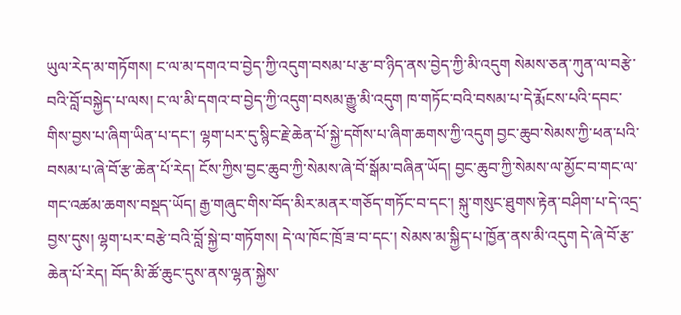ཡུལ་རེད་མ་གཏོགས། ང་ལ་མ་དགའ་བ་བྱེད་ཀྱི་འདུག་བསམ་པ་རྩ་བ་ཉིད་ནས་བྱེད་ཀྱི་མི་འདུག སེམས་ཅན་ཀུན་ལ་བརྩེ་བའི་བློ་བསྐྱེད་པ་ལས། ང་ལ་མི་དགའ་བ་བྱེད་ཀྱི་འདུག་བསམ་རྒྱུ་མི་འདུག ཁ་གཏོང་བའི་བསམ་པ་དེ་རྨོངས་པའི་དབང་གིས་བྱས་པ་ཞིག་ཡིན་པ་དང་། ལྷག་པར་དུ་སྙིང་རྗེ་ཆེན་པོ་སྐྱེ་དགོས་པ་ཞིག་ཆགས་ཀྱི་འདུག བྱང་ཆུབ་སེམས་ཀྱི་ཕན་པའི་བསམ་པ་ཞེ་བོ་རྩ་ཆེན་པོ་རེད། ངོས་ཀྱིས་བྱང་ཆུབ་ཀྱི་སེམས་ཞེ་བོ་སྒོམ་བཞིན་ཡོད། བྱང་ཆུབ་ཀྱི་སེམས་ལ་མྱོང་བ་གང་ལ་གང་འཚམ་ཆགས་བསྡད་ཡོད། རྒྱ་གཞུང་གིས་བོད་མིར་མནར་གཅོད་གཏོང་བ་དང་། སྐུ་གསུང་ཐུགས་རྟེན་བཤིག་པ་དེ་འདྲ་བྱས་དུས། ལྷག་པར་བརྩེ་བའི་བློ་སྐྱེ་བ་གཏོགས། དེ་ལ་ཁོང་ཁྲོ་ཟ་བ་དང་། སེམས་མ་སྐྱིད་པ་ཁྱོན་ནས་མི་འདུག དེ་ཞེ་བོ་རྩ་ཆེན་པོ་རེད། བོད་མི་ཚོ་ཆུང་དུས་ནས་ལྷན་སྐྱེས་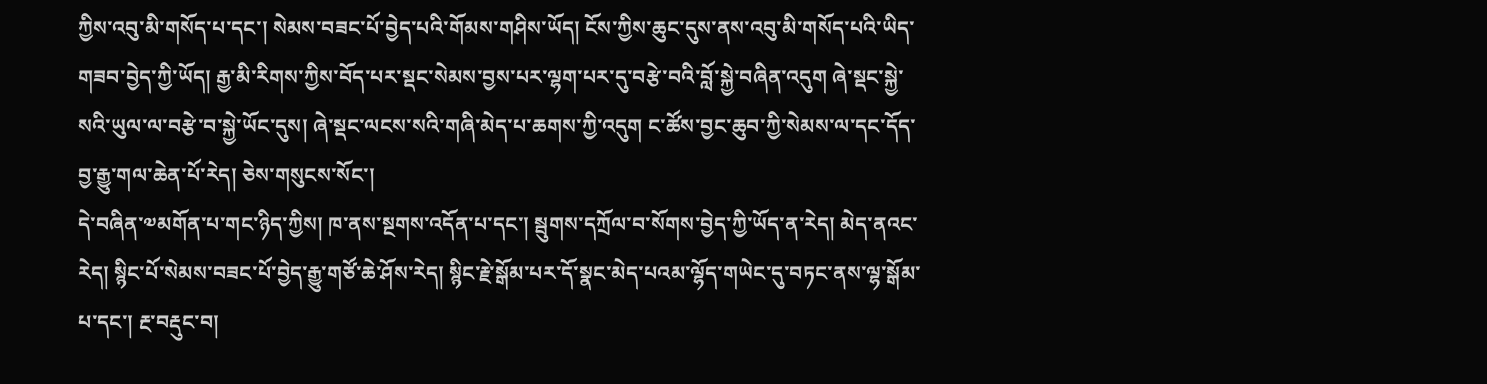ཀྱིས་འབུ་མི་གསོད་པ་དང་། སེམས་བཟང་པོ་བྱེད་པའི་གོམས་གཤིས་ཡོད། ངོས་ཀྱིས་ཆུང་དུས་ནས་འབུ་མི་གསོད་པའི་ཡིད་གཟབ་བྱེད་ཀྱི་ཡོད། རྒྱ་མི་རིགས་ཀྱིས་བོད་པར་སྡང་སེམས་བྱས་པར་ལྷག་པར་དུ་བརྩེ་བའི་བློ་སྐྱེ་བཞིན་འདུག ཞེ་སྡང་སྐྱེ་སའི་ཡུལ་ལ་བརྩེ་བ་སྐྱེ་ཡོང་དུས། ཞེ་སྡང་ལངས་སའི་གཞི་མེད་པ་ཆགས་ཀྱི་འདུག ང་ཚོས་བྱང་ཆུབ་ཀྱི་སེམས་ལ་དང་དོད་བྱ་རྒྱུ་གལ་ཆེན་པོ་རེད། ཅེས་གསུངས་སོང་།
དེ་བཞིན་༧མགོན་པ་གང་ཉིད་ཀྱིས། ཁ་ནས་སྔགས་འདོན་པ་དང་། སྦུགས་དཀྲོལ་བ་སོགས་བྱེད་ཀྱི་ཡོད་ན་རེད། མེད་ནའང་རེད། སྙིང་པོ་སེམས་བཟང་པོ་བྱེད་རྒྱུ་གཙོ་ཆེ་ཤོས་རེད། སྙིང་རྗེ་སྒོམ་པར་དོ་སྣང་མེད་པའམ་ལྷོད་གཡེང་དུ་བཏང་ནས་ལྷ་སྒོམ་པ་དང་། རྔ་བརྡུང་བ།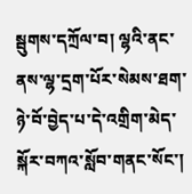སྦུགས་དཀྲོལ་བ། ལྷའི་ནང་ནས་ལྷ་དྲག་པོར་སེམས་ཐག་ཉེ་བོ་བྱེད་པ་དེ་འགྲིག་མེད་སྐོར་བཀའ་སློབ་གནང་སོང་།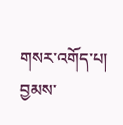གསར་འགོད་པ། བྱམས་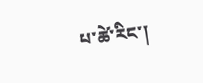པ་ཚེ་རིང་།